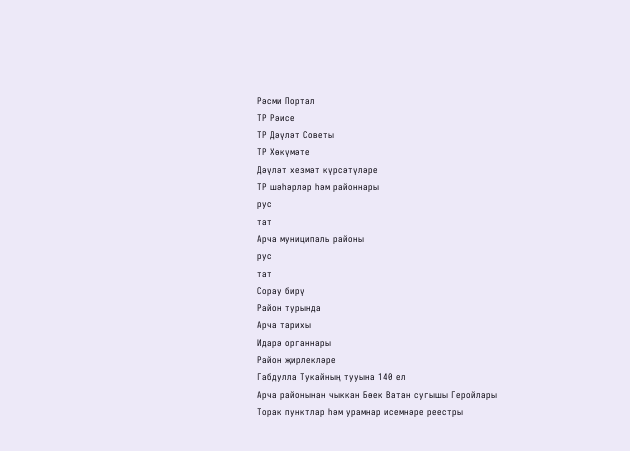Рәсми Портал
ТР Рәисе
ТР Дәүләт Советы
ТР Хөкүмәте
Дәүләт хезмәт күрсәтүләре
ТР шәһәрләр һәм районнары
рус
тат
Арча муниципаль районы
рус
тат
Сорау бирү
Район турында
Арча тарихы
Идарә органнары
Район җирлекләре
Габдулла Тукайның тууына 140 ел
Арча районынан чыккан Бөек Ватан сугышы Геройлары
Торак пунктлар һәм урамнар исемнәре реестры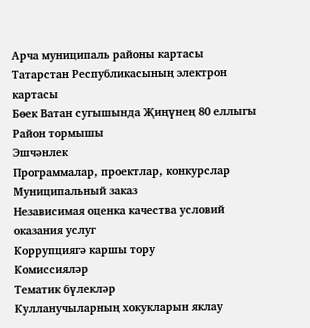Арча муниципаль районы картасы
Татарстан Республикасының электрон картасы
Бөек Ватан сугышында Җиңүнең 80 еллыгы
Район тормышы
Эшчәнлек
Программалар, проектлар, конкурслар
Муниципальный заказ
Независимая оценка качества условий оказания услуг
Коррупциягә каршы тору
Комиссияләр
Тематик бүлекләр
Кулланучыларның хокукларын яклау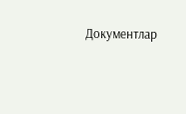Документлар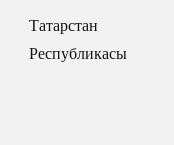Татарстан Республикасы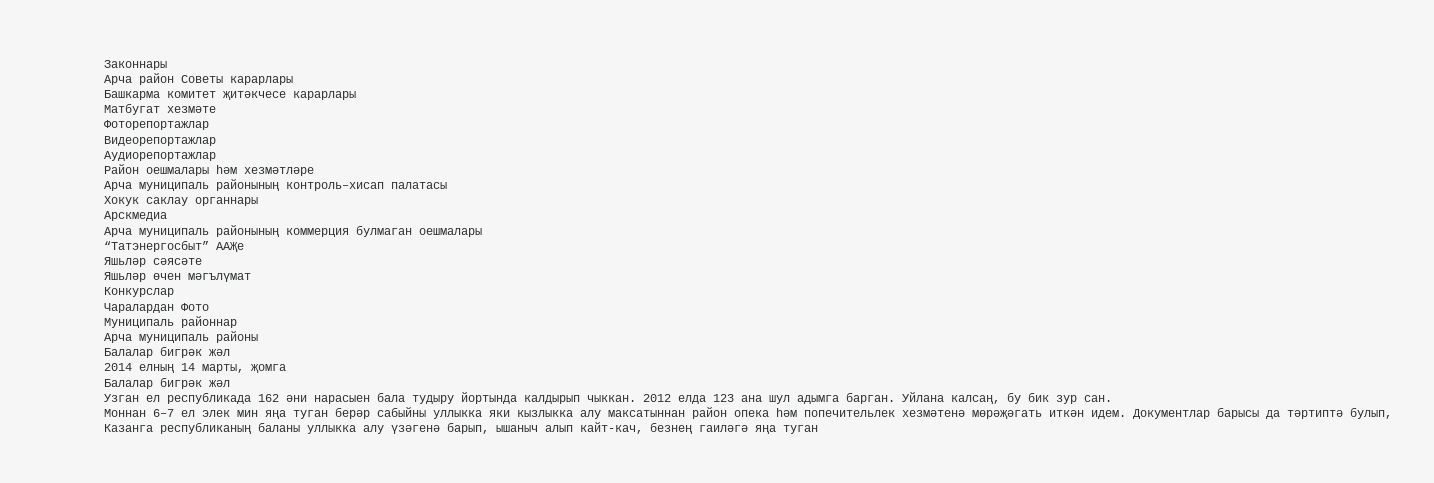Законнары
Арча район Советы карарлары
Башкарма комитет җитәкчесе карарлары
Матбугат хезмәте
Фоторепортажлар
Видеорепортажлар
Аудиорепортажлар
Район оешмалары һәм хезмәтләре
Арча муниципаль районының контроль–хисап палатасы
Хокук саклау органнары
Арскмедиа
Арча муниципаль районының коммерция булмаган оешмалары
“Татэнергосбыт” ААҖе
Яшьләр сәясәте
Яшьләр өчен мәгълүмат
Конкурслар
Чаралардан Фото
Муниципаль районнар
Арча муниципаль районы
Балалар бигрәк жәл
2014 елның 14 марты, җомга
Балалар бигрәк жәл
Узган ел республикада 162 әни нарасыен бала тудыру йортында калдырып чыккан. 2012 елда 123 ана шул адымга барган. Уйлана калсаң, бу бик зур сан.
Моннан 6–7 ел элек мин яңа туган берәр сабыйны уллыкка яки кызлыкка алу максатыннан район опека һәм попечительлек хезмәтенә мөрәҗәгать иткән идем. Документлар барысы да тәртиптә булып, Казанга республиканың баланы уллыкка алу үзәгенә барып, ышаныч алып кайт-кач, безнең гаиләгә яңа туган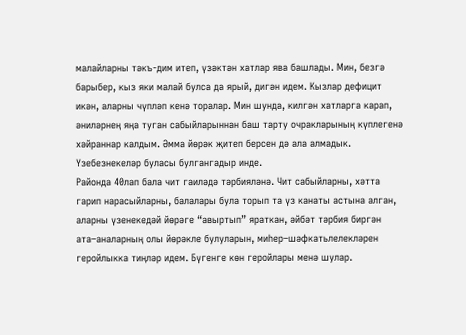малайларны тәкъ-дим итеп, үзәктән хатлар ява башлады. Мин, безгә барыбер, кыз яки малай булса да ярый, дигән идем. Кызлар дефицит икән, аларны чүпләп кенә торалар. Мин шунда, килгән хатларга карап, әниләрнең яңа туган сабыйларыннан баш тарту очракларының күплегенә хәйраннар калдым. Әмма йөрәк җитеп берсен дә ала алмадык. Үзебезнекеләр буласы булгангадыр инде.
Районда 40лап бала чит гаиләдә тәрбияләнә. Чит сабыйларны, хәтта гарип нарасыйларны, балалары була торып та үз канаты астына алган, аларны үзенекедәй йөрәге “авыртып” яраткан, әйбәт тәрбия биргән ата–аналарның олы йөрәкле булуларын, миһер–шәфкатьлелекләрен геройлыкка тиңләр идем. Бүгенге көн геройлары менә шулар.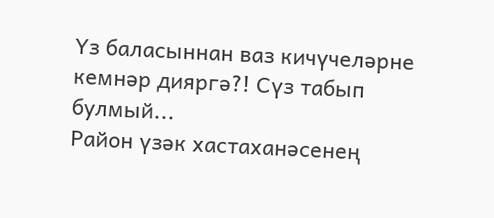Үз баласыннан ваз кичүчеләрне кемнәр дияргә?! Сүз табып булмый...
Район үзәк хастаханәсенең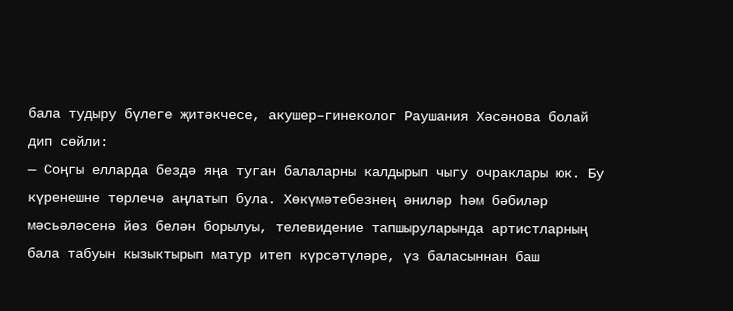бала тудыру бүлеге җитәкчесе, акушер–гинеколог Раушания Хәсәнова болай дип сөйли:
— Соңгы елларда бездә яңа туган балаларны калдырып чыгу очраклары юк. Бу күренешне төрлечә аңлатып була. Хөкүмәтебезнең әниләр һәм бәбиләр мәсьәләсенә йөз белән борылуы, телевидение тапшыруларында артистларның бала табуын кызыктырып матур итеп күрсәтүләре, үз баласыннан баш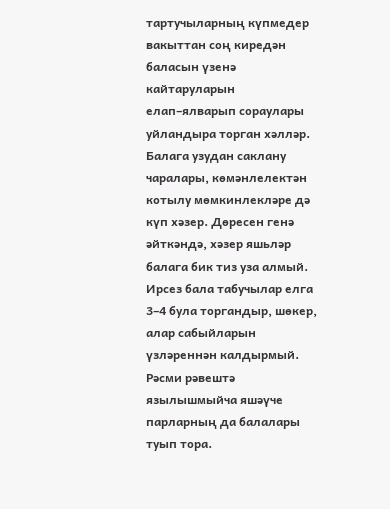тартучыларның күпмедер вакыттан соң киредән баласын үзенә кайтаруларын елап–ялварып сораулары уйландыра торган хәлләр. Балага узудан саклану чаралары, көмәнлелектән котылу мөмкинлекләре дә күп хәзер. Дөресен генә әйткәндә, хәзер яшьләр балага бик тиз уза алмый. Ирсез бала табучылар елга 3–4 була торгандыр, шөкер, алар сабыйларын үзләреннән калдырмый. Рәсми рәвештә язылышмыйча яшәүче парларның да балалары туып тора.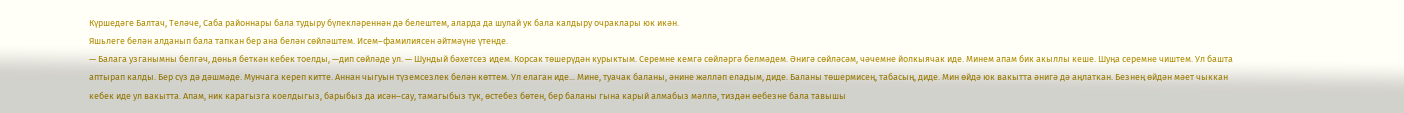Күршедәге Балтач, Теләче, Саба районнары бала тудыру бүлекләреннән дә белештем, аларда да шулай ук бала калдыру очраклары юк икән.
Яшьлеге белән алданып бала тапкан бер ана белән сөйләштем. Исем–фамилиясен әйтмәүне үтенде.
— Балага узганымны белгәч, дөнья беткән кебек тоелды, —дип сөйләде ул. — Шундый бәхетсез идем. Корсак төшерүдән курыктым. Серемне кемгә сөйләргә белмәдем. Әнигә сөйләсәм, чәчемне йолкыячак иде. Минем апам бик акыллы кеше. Шуңа серемне чиштем. Ул башта аптырап калды. Бер сүз дә дәшмәде. Мунчага кереп китте. Аннан чыгуын түземсезлек белән көттем. Ул елаган иде... Мине, туачак баланы, әнине жәлләп еладым, диде. Баланы төшермисең, табасың, диде. Мин өйдә юк вакытта әнигә дә аңлаткан. Безнең өйдән мәет чыккан кебек иде ул вакытта. Апам, ник карагызга коелдыгыз, барыбыз да исән–сау, тамагыбыз тук, өстебез бөтен, бер баланы гына карый алмабыз мәллә, тиздән өебезне бала тавышы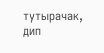тутырачак, дип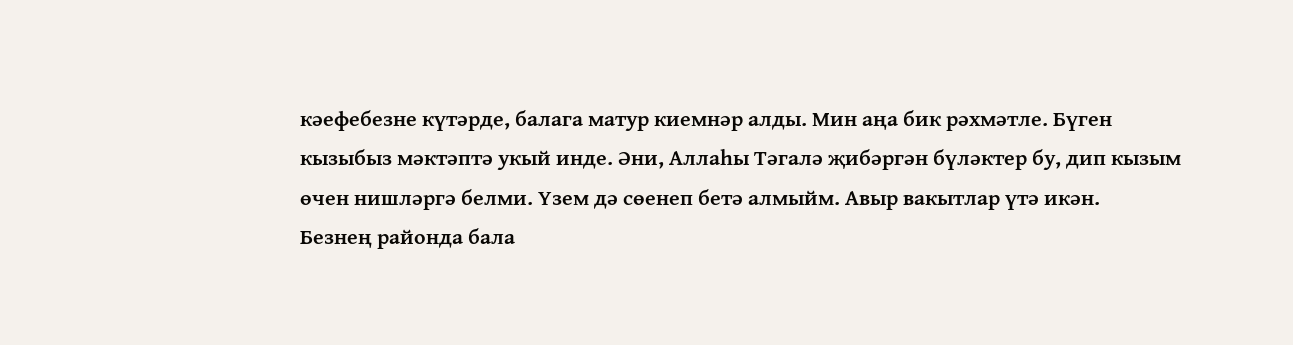кәефебезне күтәрде, балага матур киемнәр алды. Мин аңа бик рәхмәтле. Бүген кызыбыз мәктәптә укый инде. Әни, Аллаһы Тәгалә җибәргән бүләктер бу, дип кызым өчен нишләргә белми. Үзем дә сөенеп бетә алмыйм. Авыр вакытлар үтә икән.
Безнең районда бала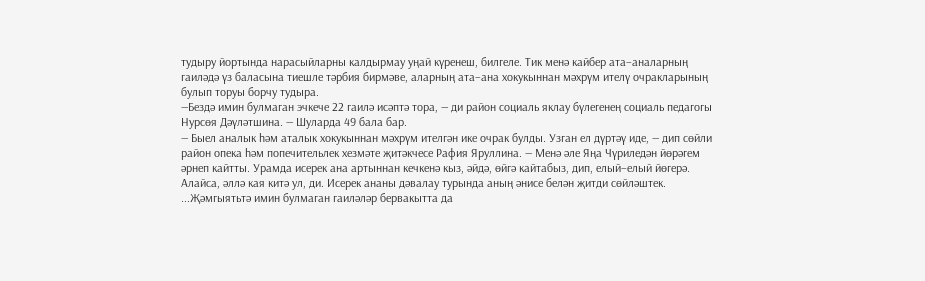тудыру йортында нарасыйларны калдырмау уңай күренеш, билгеле. Тик менә кайбер ата–аналарның гаиләдә үз баласына тиешле тәрбия бирмәве, аларның ата–ана хокукыннан мәхрүм ителү очракларының булып торуы борчу тудыра.
—Бездә имин булмаган эчкече 22 гаилә исәптә тора, — ди район социаль яклау бүлегенең социаль педагогы Нурсөя Дәүләтшина. — Шуларда 49 бала бар.
— Быел аналык һәм аталык хокукыннан мәхрүм ителгән ике очрак булды. Узган ел дүртәү иде, — дип сөйли район опека һәм попечительлек хезмәте җитәкчесе Рафия Яруллина. — Менә әле Яңа Чүриледән йөрәгем әрнеп кайтты. Урамда исерек ана артыннан кечкенә кыз, әйдә, өйгә кайтабыз, дип, елый–елый йөгерә. Алайса, әллә кая китә ул, ди. Исерек ананы дәвалау турында аның әнисе белән җитди сөйләштек.
...Җәмгыятьтә имин булмаган гаиләләр бервакытта да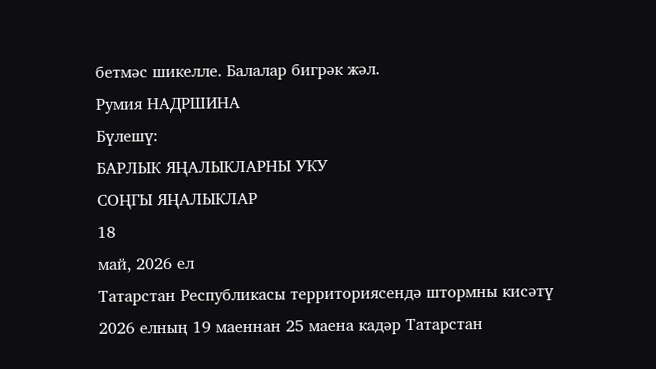бетмәс шикелле. Балалар бигрәк жәл.
Румия НАДРШИНА
Бүлешү:
БАРЛЫК ЯҢАЛЫКЛАРНЫ УКУ
СОҢГЫ ЯҢАЛЫКЛАР
18
май, 2026 ел
Татарстан Республикасы территориясендә штормны кисәтү
2026 елның 19 маеннан 25 маена кадәр Татарстан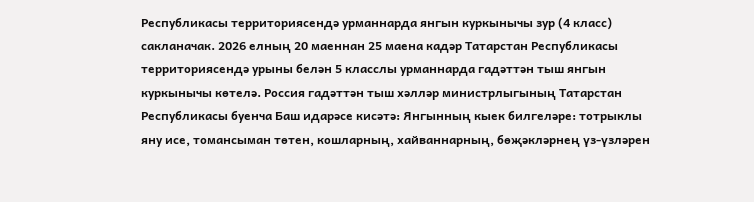Республикасы территориясендә урманнарда янгын куркынычы зур (4 класс) сакланачак. 2026 елның 20 маеннан 25 маена кадәр Татарстан Республикасы территориясендә урыны белән 5 класслы урманнарда гадәттән тыш янгын куркынычы көтелә. Россия гадәттән тыш хәлләр министрлыгының Татарстан Республикасы буенча Баш идарәсе кисәтә: Янгынның кыек билгеләре: тотрыклы яну исе, томансыман төтен, кошларның, хайваннарның, бөҗәкләрнең үз-үзләрен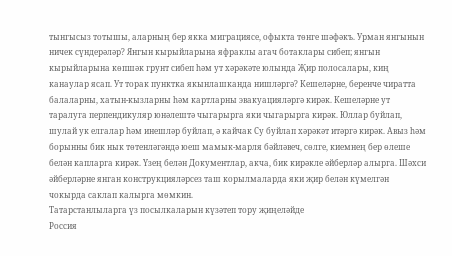тынгысыз тотышы, аларның бер якка миграциясе, офыкта төнге шәфәкъ. Урман янгынын ничек сүндерәләр? Янгын кырыйларына яфраклы агач ботаклары сибеп; янгын кырыйларына көпшәк грунт сибеп һәм ут хәрәкәте юлында Җир полосалары, киң канаулар ясап. Ут торак пунктка якынлашканда нишләргә? Кешеләрне, беренче чиратта балаларны, хатын-кызларны һәм картларны эвакуацияләргә кирәк. Кешеләрне ут таралуга перпендикуляр юнәлештә чыгарырга яки чыгарырга кирәк. Юллар буйлап, шулай ук елгалар һәм инешләр буйлап, ә кайчак Су буйлап хәрәкәт итәргә кирәк. Авыз һәм борынны бик нык төтенләгәндә юеш мамык-марля бәйләвеч, сөлге, киемнең бер өлеше белән капларга кирәк. Үзең белән Документлар, акча, бик кирәкле әйберләр алырга. Шәхси әйберләрне янган конструкцияләрсез таш корылмаларда яки җир белән күмелгән чокырда саклап калырга мөмкин.
Татарстанлыларга үз посылкаларын күзәтеп тору җиңеләйде
Россия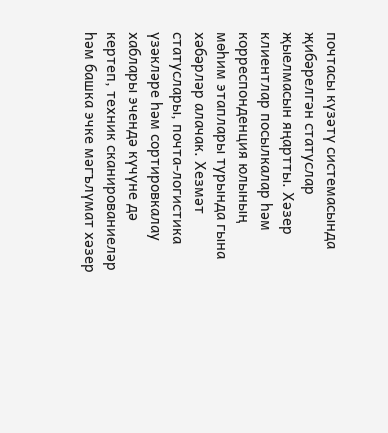почтасы күзәтү системасында җибәрелгән статуслар җыелмасын яңартты. Хәзер клиентлар посылкалар һәм корреспонденция юлының мөһим этаплары турында гына хәбәрләр алачак. Хезмәт статуслары, почта-логистика үзәкләре һәм сортировкалау хаблары эчендә күчүне дә кертеп, техник сканированиеләр һәм башка эчке мәгълүмат хәзер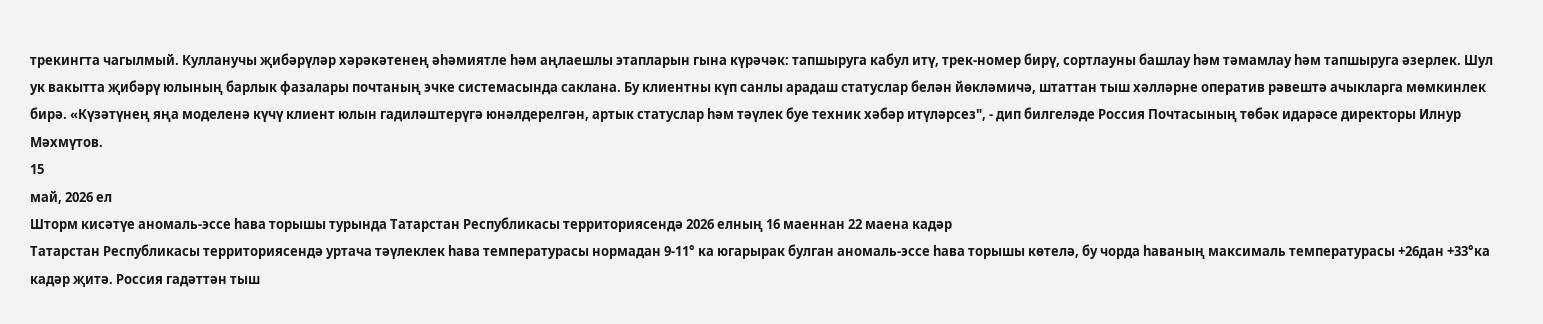трекингта чагылмый. Кулланучы җибәрүләр хәрәкәтенең әһәмиятле һәм аңлаешлы этапларын гына күрәчәк: тапшыруга кабул итү, трек-номер бирү, сортлауны башлау һәм тәмамлау һәм тапшыруга әзерлек. Шул ук вакытта җибәрү юлының барлык фазалары почтаның эчке системасында саклана. Бу клиентны күп санлы арадаш статуслар белән йөкләмичә, штаттан тыш хәлләрне оператив рәвештә ачыкларга мөмкинлек бирә. «Күзәтүнең яңа моделенә күчү клиент юлын гадиләштерүгә юнәлдерелгән, артык статуслар һәм тәүлек буе техник хәбәр итүләрсез", - дип билгеләде Россия Почтасының төбәк идарәсе директоры Илнур Мәхмүтов.
15
май, 2026 ел
Шторм кисәтүе аномаль-эссе һава торышы турында Татарстан Республикасы территориясендә 2026 елның 16 маеннан 22 маена кадәр
Татарстан Республикасы территориясендә уртача тәүлеклек һава температурасы нормадан 9-11° ка югарырак булган аномаль-эссе һава торышы көтелә, бу чорда һаваның максималь температурасы +26дан +33°ка кадәр җитә. Россия гадәттән тыш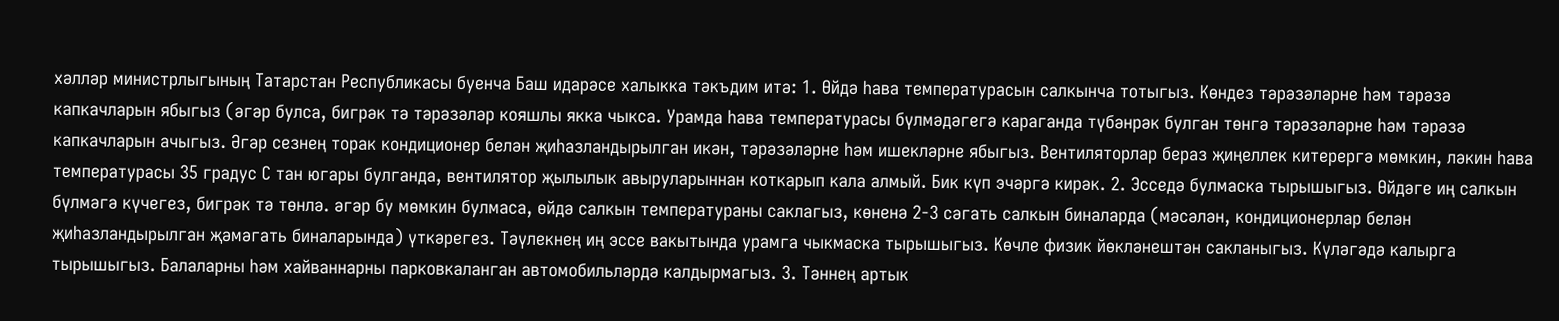хәлләр министрлыгының Татарстан Республикасы буенча Баш идарәсе халыкка тәкъдим итә: 1. Өйдә һава температурасын салкынча тотыгыз. Көндез тәрәзәләрне һәм тәрәзә капкачларын ябыгыз (әгәр булса, бигрәк тә тәрәзәләр кояшлы якка чыкса. Урамда һава температурасы бүлмәдәгегә караганда түбәнрәк булган төнгә тәрәзәләрне һәм тәрәзә капкачларын ачыгыз. Әгәр сезнең торак кондиционер белән җиһазландырылган икән, тәрәзәләрне һәм ишекләрне ябыгыз. Вентиляторлар бераз җиңеллек китерергә мөмкин, ләкин һава температурасы 35 градус С тан югары булганда, вентилятор җылылык авыруларыннан коткарып кала алмый. Бик күп эчәргә кирәк. 2. Эсседә булмаска тырышыгыз. Өйдәге иң салкын бүлмәгә күчегез, бигрәк тә төнлә. әгәр бу мөмкин булмаса, өйдә салкын температураны саклагыз, көненә 2-3 сәгать салкын биналарда (мәсәлән, кондиционерлар белән җиһазландырылган җәмәгать биналарында) үткәрегез. Тәүлекнең иң эссе вакытында урамга чыкмаска тырышыгыз. Көчле физик йөкләнештән сакланыгыз. Күләгәдә калырга тырышыгыз. Балаларны һәм хайваннарны парковкаланган автомобильләрдә калдырмагыз. 3. Тәннең артык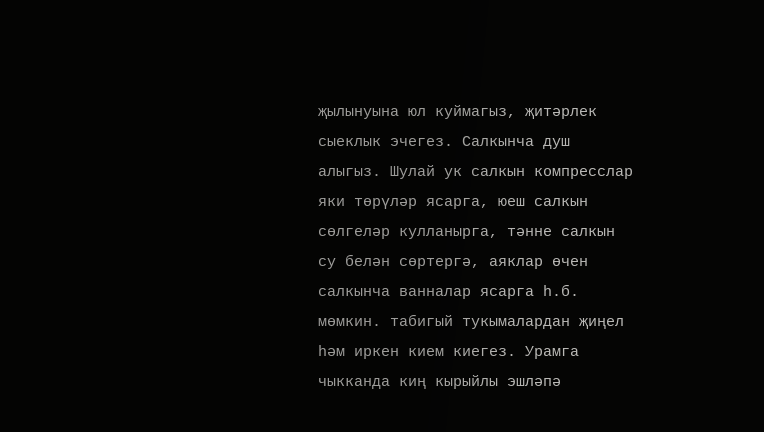җылынуына юл куймагыз, җитәрлек сыеклык эчегез. Салкынча душ алыгыз. Шулай ук салкын компресслар яки төрүләр ясарга, юеш салкын сөлгеләр кулланырга, тәнне салкын су белән сөртергә, аяклар өчен салкынча ванналар ясарга һ.б. мөмкин. табигый тукымалардан җиңел һәм иркен кием киегез. Урамга чыкканда киң кырыйлы эшләпә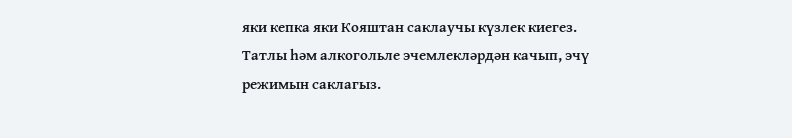яки кепка яки Кояштан саклаучы күзлек киегез. Татлы һәм алкогольле эчемлекләрдән качып, эчү режимын саклагыз.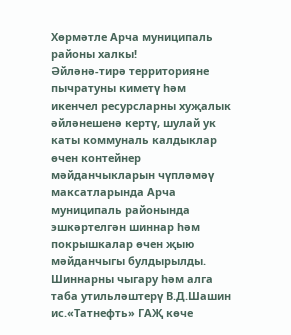Хөрмәтле Арча муниципаль районы халкы!
Әйләнә-тирә территорияне пычратуны киметү һәм икенчел ресурсларны хуҗалык әйләнешенә кертү, шулай ук каты коммуналь калдыклар өчен контейнер мәйданчыкларын чүпләмәү максатларында Арча муниципаль районында эшкәртелгән шиннар һәм покрышкалар өчен җыю мәйданчыгы булдырылды. Шиннарны чыгару һәм алга таба утильләштерү В.Д.Шашин ис.«Татнефть» ГАҖ көче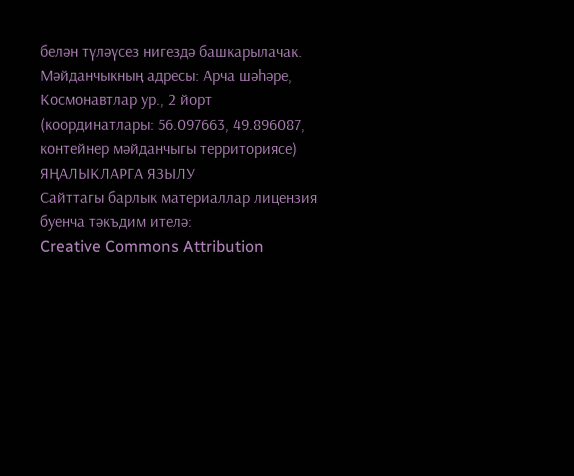белән түләүсез нигездә башкарылачак. Мәйданчыкның адресы: Арча шәһәре, Космонавтлар ур., 2 йорт (координатлары: 56.097663, 49.896087, контейнер мәйданчыгы территориясе)
ЯҢАЛЫКЛАРГА ЯЗЫЛУ
Сайттагы барлык материаллар лицензия буенча тәкъдим ителә:
Creative Commons Attribution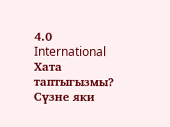4.0 International
Хата таптыгызмы?
Сүзне яки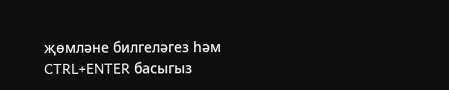җөмләне билгеләгез һәм CTRL+ENTER басыгыз